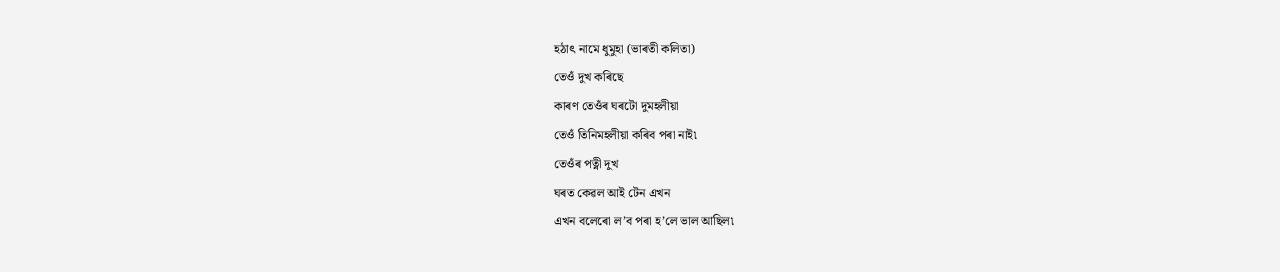হঠাৎ নামে ধুমুহা (ভাৰতী কলিতা)
তেওঁ দুখ কৰিছে
কাৰণ তেওঁৰ ঘৰটো দুমহলীয়া
তেওঁ তিনিমহলীয়া কৰিব পৰা নাই৷
তেওঁৰ পত্নী দুখ
ঘৰত কেৱল আই টেন এখন
এখন বলেৰো ল’ব পৰা হ’লে ভাল আছিল৷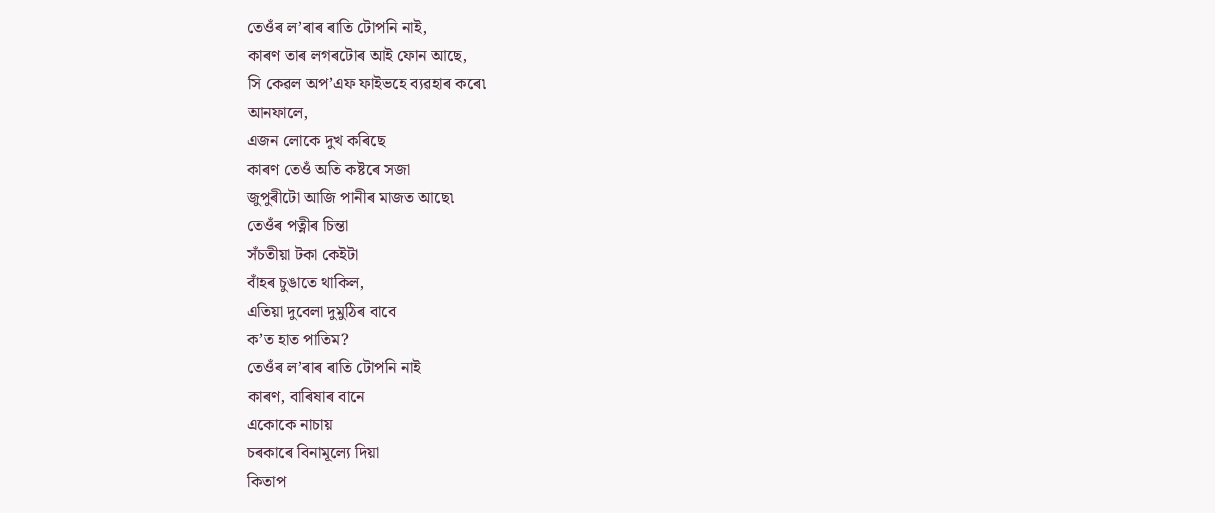তেওঁৰ ল’ৰাৰ ৰাতি টোপনি নাই,
কাৰণ তাৰ লগৰটোৰ আই ফোন আছে,
সি কেৱল অপ’এফ ফাইভহে ব্যৱহাৰ কৰে৷
আনফালে,
এজন লোকে দুখ কৰিছে
কাৰণ তেওঁ অতি কষ্টৰে সজা
জুপুৰীটো আজি পানীৰ মাজত আছে৷
তেওঁৰ পত্নীৰ চিন্তা
সঁচতীয়া টকা কেইটা
বাঁহৰ চুঙাতে থাকিল,
এতিয়া দুবেলা দুমুঠিৰ বাবে
ক’ত হাত পাতিম?
তেওঁৰ ল’ৰাৰ ৰাতি টোপনি নাই
কাৰণ, বাৰিষাৰ বানে
একোকে নাচায়
চৰকাৰে বিনামূল্যে দিয়া
কিতাপ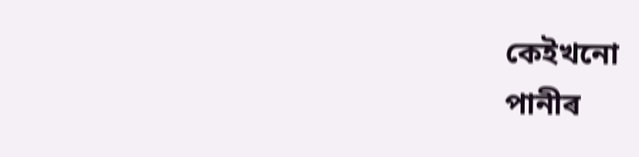কেইখনো
পানীৰ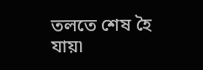তলতে শেষ হৈ যায়৷